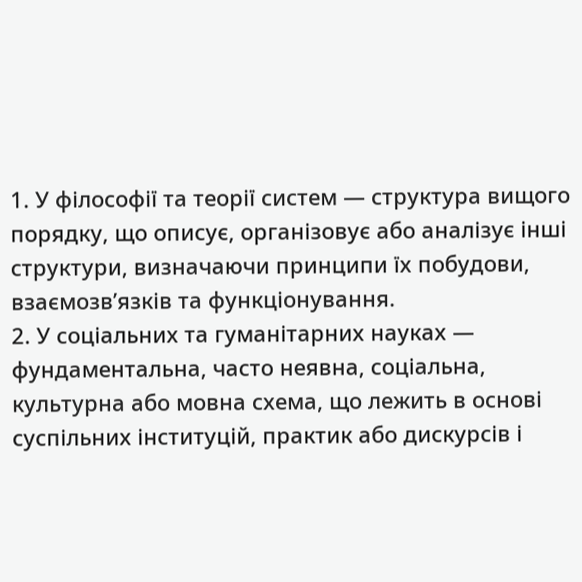1. У філософії та теорії систем — структура вищого порядку, що описує, організовує або аналізує інші структури, визначаючи принципи їх побудови, взаємозв’язків та функціонування.
2. У соціальних та гуманітарних науках — фундаментальна, часто неявна, соціальна, культурна або мовна схема, що лежить в основі суспільних інституцій, практик або дискурсів і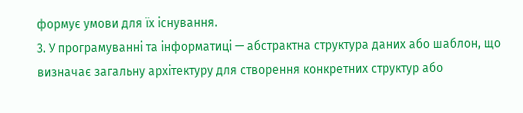формує умови для їх існування.
3. У програмуванні та інформатиці — абстрактна структура даних або шаблон, що визначає загальну архітектуру для створення конкретних структур або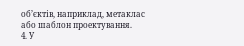об’єктів, наприклад, метаклас або шаблон проектування.
4. У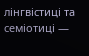лінгвістиці та семіотиці —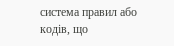система правил або кодів, що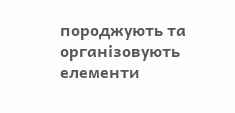породжують та організовують елементи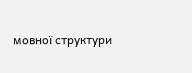мовної структури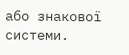або знакової системи.